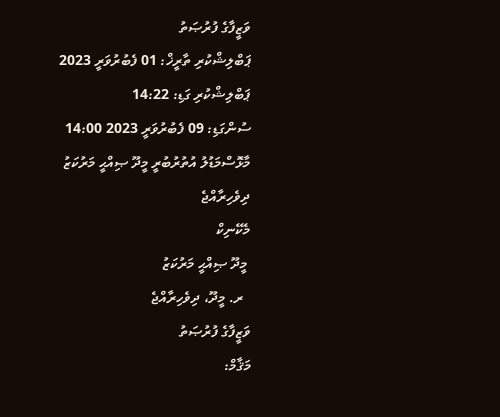ވަޒީފާގެ ފުރުޞަތު
ޕަބްލިޝްކުރި ތާރީޚް: 01 ފެބުރުވަރީ 2023
ޕަބްލިޝްކުރި ގަޑި: 14:22
ސުންގަޑި: 09 ފެބުރުވަރީ 2023 14:00
މާޅޮސްމަޑުލު އުތުރުބުރީ މީދޫ ޞިއްޙީ މަރުކަޒު
ދިވެހިރާއްޖެ
މެކޭނިކް
 މީދޫ ޞިއްޙީ މަރުކަޒު
  ރ. މީދޫ، ދިވެހިރާއްޖެ
ވަޒީފާގެ ފުރުޞަތު
މަޤާމް: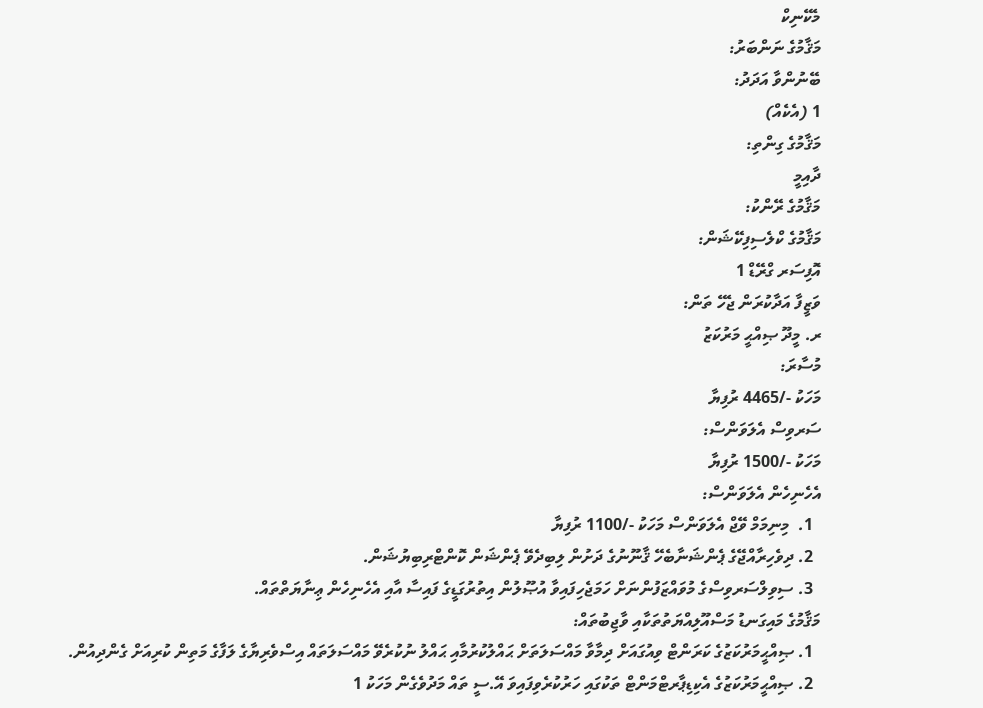މެކޭނިކް
މަޤާމުގެ ނަންބަރު:
ބޭނުންވާ އަދަދު:
1 (އެކެއް)
މަޤާމުގެ ގިންތި:
ދާއިމީ
މަޤާމުގެ ރޭންކު:
މަޤާމުގެ ކްލެސިފިކޭޝަން:
އޮފިސަރ ގްރޭޑް 1
ވަޒީފާ އަދާކުރަން ޖެހޭ ތަން:
ރ. މީދޫ ޞިއްޙީ މަރުކަޒު
މުސާރަ:
މަހަކު -/4465 ރުފިޔާ
ސަރވިސް އެލަވަންސް:
މަހަކު -/1500 ރުފިޔާ
އެހެނިހެން އެލަވަންސް:
  1.  މިނިމަމް ވޭޖް އެލަވަންސް މަހަކު -/1100 ރުފިޔާ
  2. ދިވެހިރާއްޖޭގެ ޕެންޝަނާބެހޭ ޤާނޫނުގެ ދަށުން ލިބިދެވޭ ޕެންޝަން ކޮންޓްރިބިޔުޝަން.
  3. ސިވިލްސަރވިސްގެ މުވައްޒަފުންނަށް ހަމަޖެހިފައިވާ އުޞޫލުން އިތުރުގަޑީގެ ފައިސާ އާއި އެހެނިހެން ޢިނާޔަތްތައް.
މަޤާމުގެ މައިގަނޑު މަސްއޫލިއްޔަތުތަކާއި ވާޖިބުތައް:
  1. ޞިއްޙީމަރުކަޒުގެ ކަރަންޓް ވިއުގައަށް ދިމާވާ މައްސަލަތަށް ޙައްލުކުރުމާއި ޙައްލު ނުކުރެވޭ މައްސަލަތައް އިސްވެރިޔާގެ ލަފާގެ މަތިން ކުރިއަށް ގެންދިއުން.
  2. ޞިއްޙީމަރުކަޒުގެ އެކިޑިޕާރޓްމަންޓް ތަކުގައި ހަރުކުރެވިފައިވަ އޭ.ސީ ތައް މަދުވެގެން މަހަކު 1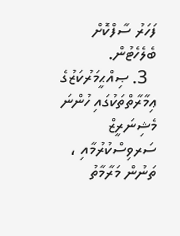ފަހަރު ސާފްކޮށް ބެލެހެޓުން.
  3. ޞިއްޙީމަރުކަޒުގެ ޢިމާރާތްތަކުގައި ހުންނަ މެޝިނަރީޒް ސަރވިސްކުރުމާއި ، ތަނުން މަރާމާތު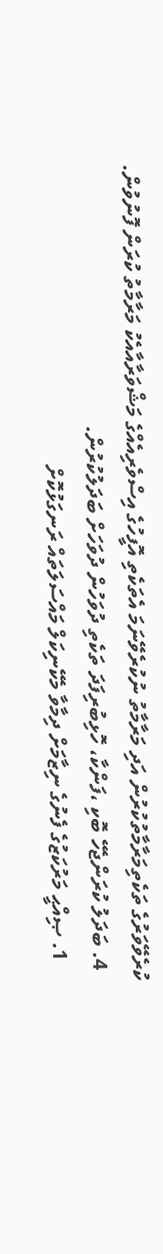ކުރެވޭވަރުގެ ތަކެތިމަރާމާތުކުރުން އަދި މަރާމާތު ނުކުރެވޭނަމަ އެތަކެތި އޮފީހުގެ އިސްވެރިއެއްގެ މަޝްވަރާއާއެކު މަރާމާތު ކުރަން ފޮނުވުން.
  4. ބަދަލު ކުރަންޖެހޭ ބޮކި ،ފަންކާ، ހޮޅިބުރިފަދަ ތަކެތި ދުވަހުން ދުވަހަށް ބަދަލުކުރުން.
    1. ޞިއްޙީ މަރުކަޒުގެ ފެނުގެ ނިޒާމަށް ދިމާވާ މެކޭނިކަލް މައްސަލަތައް ރަނގަޅުކޮށް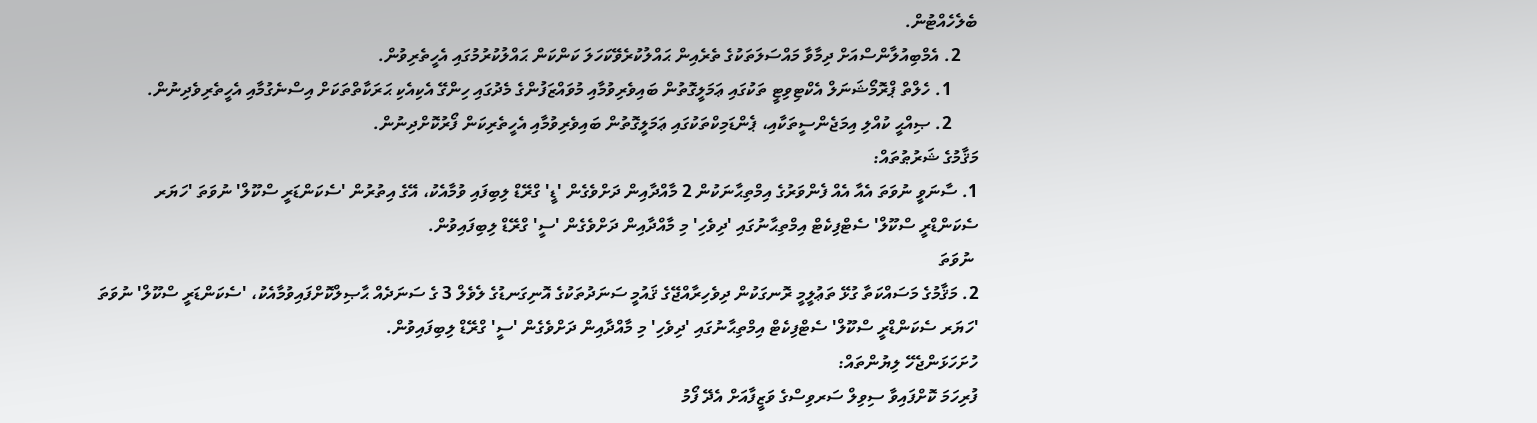ބެލެހެއްޓުން.
    2. އެމްބިއުލާންސްއަށް ދިމާވާ މައްސަލަތަކުގެ ތެރެއިން ޙައްލުކުރެވޭކަހަލަ ކަންކަން ޙައްލުކުރުމުގައި އެހީތެރިވުން.
      1. ހެލްތް ޕްރޮމޯޝަނަލް އެކްޓިވިޓީ ތަކުގައި ޢަމަލީގޮތުން ބައިވެރިވުމާއި މުވައްޒަފުންގެ މެދުގައި ހިންގޭ އެކިއެކި ޙަރަކާތްތަކަށް އިސްނެގުމާއި އެހީތެރިވެދިނުން.
      2. ޞިއްޙީ ކުއްލި އިމަޖެންސީތަކާއި، ޕެންޑަމިކްތަކުގައި ޢަމަލީގޮތުން ބައިވެރިވުމާއި އެހީތެރިކަން ފޯރުކޮށްދިނުން.
މަޤާމުގެ ޝަރުޠުތައް:
1. ސާނަވީ ނުވަތަ އެއާ އެއް ފެންވަރުގެ އިމްތިޙާނަކުން 2 މާއްދާއިން ދަށްވެގެން 'ޑީ' ގްރޭޑް ލިބިފައި ވުމާއެކު، އޭގެ އިތުރުން 'ސެކަންޑަރީ ސްކޫލް' ނުވަތަ 'ހަޔަރ ސެކަންޑްރީ ސްކޫލް' ސެޓްފިކެޓް އިމްތިޙާނުގައި 'ދިވެހި' މި މާއްދާއިން ދަށްވެގެން 'ސީ' ގްރޭޑް ލިބިފައިވުން.
 ނުވަތަ
2. މަޤާމުގެ މަސައްކަތާ ގުޅޭ ތަޢުލީމީ ރޮނގަކުން ދިވެހިރާއްޖޭގެ ޤައުމީ ސަނަދުތަކުގެ އޮނިގަނޑުގެ ލެވެލް 3 ގެ ސަނަދެއް ޙާޞިލްކޮށްފައިވުމާއެކު، 'ސެކަންޑަރީ ސްކޫލް' ނުވަތަ 'ހަޔަރ ސެކަންޑްރީ ސްކޫލް' ސެޓްފިކެޓް އިމްތިޙާނުގައި 'ދިވެހި' މި މާއްދާއިން ދަށްވެގެން 'ސީ' ގްރޭޑް ލިބިފައިވުން.
ހުށަހަޅަންޖެހޭ ލިޔުންތައް:
ފުރިހަމަ ކޮށްފައިވާ ސިވިލް ސަރވިސްގެ ވަޒީފާއަށް އެދޭ ފޯމު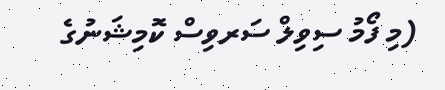(މި ފޯމު ސިވިލް ސަރވިސް ކޮމިޝަނުގެ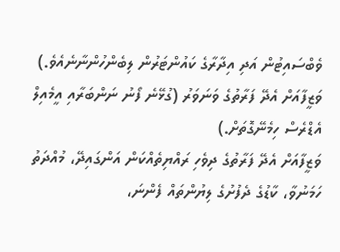ވެބްސައިޓުން އަދި އިދާރާގެ ކައުންޓަރުން ލިބެންހުންނާނެއެވެ.)
ވަޒީފާއަށް އެދޭ ފަރާތުގެ ވަނަވަރު (ގުޅޭނެ ފޯނު ނަންބަރާއި އީމެއިލް އެޑްރެސް ހިމެނޭގޮތަށް.)
ވަޒީފާއަށް އެދޭ ފަރާތުގެ ދިވެހި ރައްޔިތެއްކަން އަންގައިދޭ، މުއްދަތު ހަމަނުވާ، ކާޑުގެ ދެފުށުގެ ލިޔުންތައް ފެންނަ،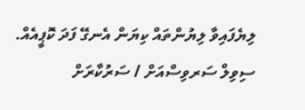ލިޔެފައިވާ ލިޔުންތައް ކިޔަން އެނގޭ ފަދަ ކޮޕީއެއް.
ސިވިލް ސަރވިސްއަށް / ސަރުކާރަށް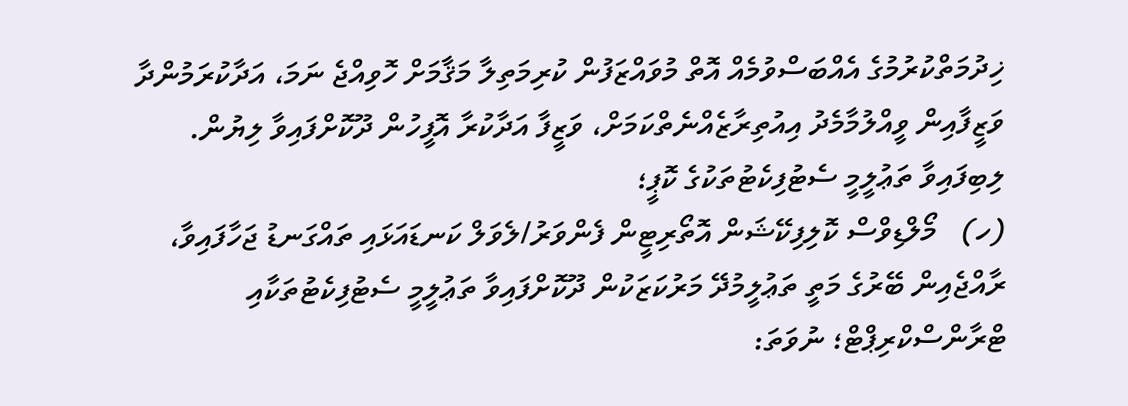ޚިދުމަތްކުރުމުގެ އެއްބަސްވުމެއް އޮތް މުވައްޒަފުން ކުރިމަތިލާ މަޤާމަށް ހޮވިއްޖެ ނަމަ، އަދާކުރަމުންދާ ވަޒީފާއިން ވީއްލުމާމެދު އިއުތިރާޒެއްނެތްކަމަށް، ވަޒީފާ އަދާކުރާ އޮފީހުން ދޫކޮށްފައިވާ ލިޔުން.
ލިބިފައިވާ ތަޢުލީމީ ސެޓުފިކެޓުތަކުގެ ކޮޕީ؛
(ހ)   މޯލްޑިވްސް ކޮލިފިކޭޝަން އޮތޯރިޓީން ފެންވަރު/ލެވަލް ކަނޑައަޅައި ތައްގަނޑު ޖަހާފައިވާ، ރާއްޖެއިން ބޭރުގެ މަތީ ތަޢުލީމުދޭ މަރުކަޒަކުން ދޫކޮށްފައިވާ ތަޢުލީމީ ސެޓުފިކެޓުތަކާއި ޓްރާންސްކްރިޕްޓް؛ ނުވަތަ: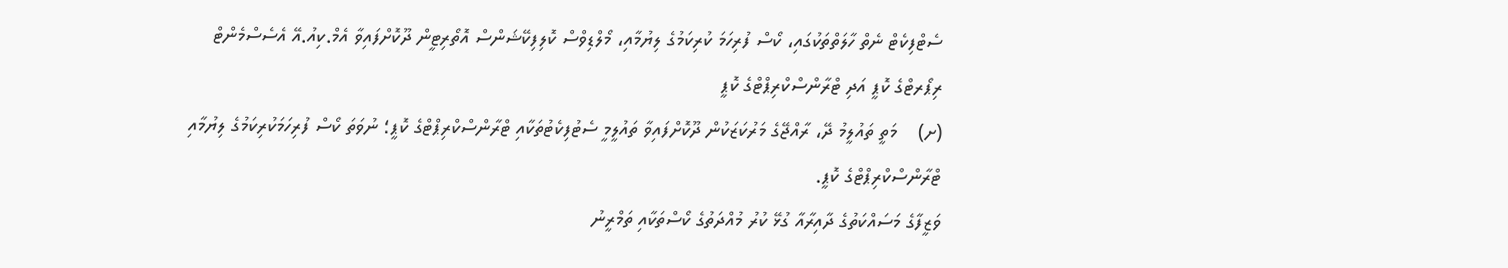ސެޓްފިކެޓް ނެތް ހާލަތްތަކުގައި، ކޯސް ފުރިހަމަ ކުރިކަމުގެ ލިޔުމާއި، މޯލްޑިވްސް ކޮލިފިކޭޝަންސް އޮތޯރިޓީން ދޫކޮށްފައިވާ އެމް.ކިއު.އޭ އެސެސްމެންޓް ރިޕޯރޓްގެ ކޮޕީ އަދި ޓްރާންސްކްރިޕްޓްގެ ކޮޕީ
(ށ)    މަތީ ތައުލީމު ދޭ، ރާއްޖޭގެ މަރުކަޒަކުން ދޫކޮށްފައިވާ ތައުލީމީ ސެޓުފިކެޓުތަކާއި ޓްރާންސްކްރިޕްޓްގެ ކޮޕީ؛ ނުވަތަ ކޯސް ފުރިހަމަކުރިކަމުގެ ލިޔުމާއި ޓްރާންސްކްރިޕްޓްގެ ކޮޕީ.
ވަޒީފާގެ މަސައްކަތުގެ ދާއިރާއާ ގުޅޭ ކުރު މުއްދަތުގެ ކޯސްތަކާއި ތަމްރީނު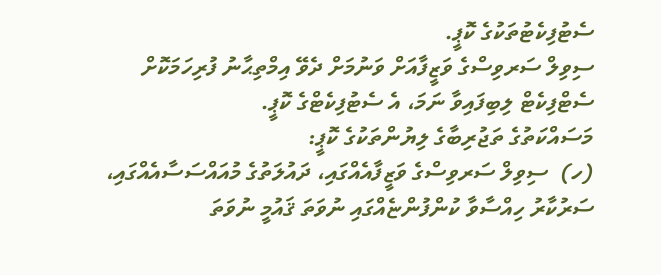ސެޓުފިކެޓުތަކުގެ ކޮޕީ.
ސިވިލް ސަރވިސްގެ ވަޒީފާއަށް ވަނުމަށް ދެވޭ އިމްތިޙާނު ފުރިހަމަކޮށް ސެޓްފިކެޓް ލިބިފައިވާ ނަމަ، އެ ސެޓުފިކެޓްގެ ކޮޕީ.
މަސައްކަތުގެ ތަޖުރިބާގެ ލިޔުންތަކުގެ ކޮޕީ:
(ހ)  ސިވިލް ސަރވިސްގެ ވަޒީފާއެއްގައި، ދައުލަތުގެ މުއައްސަސާއެއްގައި، ސަރުކާރު ހިއްސާވާ ކުންފުންޏެއްގައި ނުވަތަ ޤައުމީ ނުވަތަ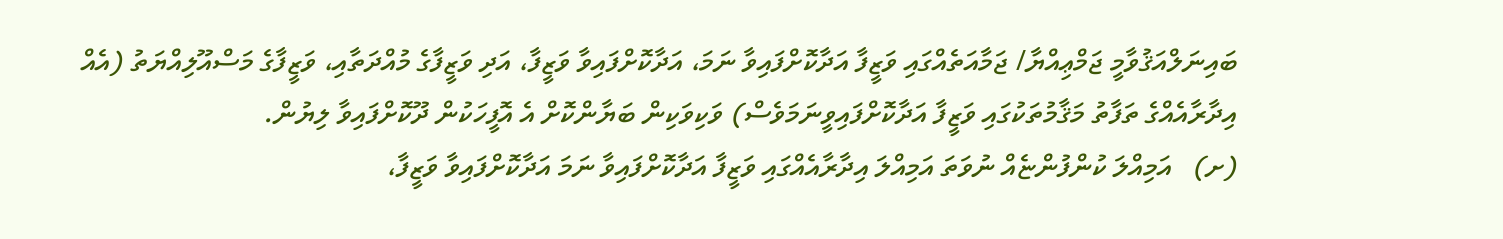ބައިނަލްއަޤުވާމީ ޖަމްޢިއްޔާ/ ޖަމާއަތެއްގައި ވަޒީފާ އަދާކޮށްފައިވާ ނަމަ، އަދާކޮށްފައިވާ ވަޒީފާ، އަދި ވަޒީފާގެ މުއްދަތާއި، ވަޒީފާގެ މަސްއޫލިއްޔަތު (އެއް އިދާރާއެއްގެ ތަފާތު މަޤާމުތަކުގައި ވަޒީފާ އަދާކޮށްފައިވީނަމަވެސް) ވަކިވަކިން ބަޔާންކޮށް އެ އޮފީހަކުން ދޫކޮށްފައިވާ ލިޔުން.
(ށ)   އަމިއްލަ ކުންފުންޏެއް ނުވަތަ އަމިއްލަ އިދާރާއެއްގައި ވަޒީފާ އަދާކޮށްފައިވާ ނަމަ އަދާކޮށްފައިވާ ވަޒީފާ،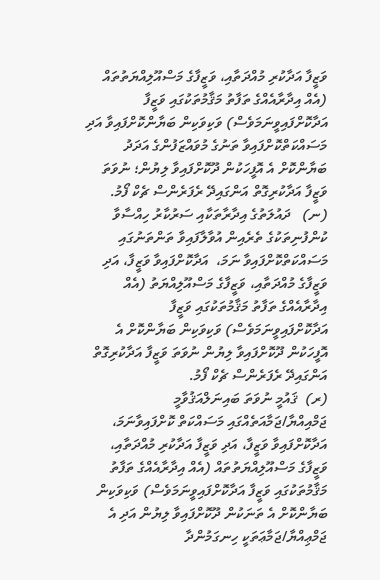ވަޒީފާ އަދާކުރި މުއްދަތާއި، ވަޒީފާގެ މަސްއޫލިއްޔަތުތައް (އެއް އިދާރާއެއްގެ ތަފާތު މަޤާމުތަކުގައި ވަޒީފާ އަދާކޮށްފައިވީނަމަވެސް) ވަކިވަކިން ބަޔާންކޮށްފައިވާ އަދި މަސައްކަތްކޮށްފައިވާ ތަނުގެ މުވައްޒަފުންގެ އަދަދު ބަޔާންކޮށް އެ އޮފީހަކުން ދޫކޮށްފައިވާ ލިޔުން؛ ނުވަތަ ވަޒީފާ އަދާކުރިގޮތް އަންގައިދޭ ރެފަރެންސް ޗެކް ފޯމު.
(ނ)   ދައުލަތުގެ އިދާރާތަކާއި ސަރުކާރު ހިއްސާވާ ކުންފުނިތަކުގެ ތެރެއިން އުވާލާފައިވާ ތަންތަނުގައި މަސައްކަތްކޮށްފައިވާ ނަމަ،  އަދާކޮށްފައިވާ ވަޒީފާ، އަދި ވަޒީފާގެ މުއްދަތާއި، ވަޒީފާގެ މަސްއޫލިއްޔަތު (އެއް އިދާރާއެއްގެ ތަފާތު މަޤާމުތަކުގައި ވަޒީފާ އަދާކޮށްފައިވީނަމަވެސް) ވަކިވަކިން ބަޔާންކޮށް އެ އޮފީހަކުން ދޫކޮށްފައިވާ ލިޔުން ނުވަތަ ވަޒީފާ އަދާކުރިގޮތް އަންގައިދޭ ރެފަރެންސް ޗެކް ފޯމު.
(ރ)  ޤައުމީ ނުވަތަ ބައިނަލްއަޤުވާމީ ޖަމްއިއްޔާ/ޖަމާއަތެއްގައި މަސައްކަތް ކޮށްފައިވާނަމަ، އަދާކޮށްފައިވާ ވަޒީފާ، އަދި ވަޒީފާ އަދާކުރި މުއްދަތާއި، ވަޒީފާގެ މަސްއޫލިއްޔަތުތައް (އެއް އިދާރާއެއްގެ ތަފާތު މަޤާމުތަކުގައި ވަޒީފާ އަދާކޮށްފައިވީނަމަވެސް) ވަކިވަކިން ބަޔާންކޮށް އެ ތަނަކުން ދޫކޮށްފައިވާ ލިޔުން އަދި އެ ޖަމްޢިއްޔާ/ޖަމާޢަތަކީ ހިނގަމުންދާ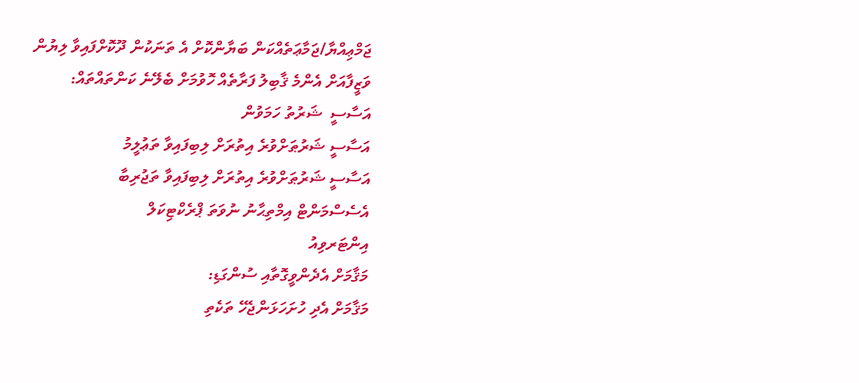ޖަމްޢިއްޔާ/ޖަމާޢަތެއްކަން ބަޔާންކޮށް އެ ތަނަކުން ދޫކޮށްފައިވާ ލިޔުން
ވަޒީފާއަށް އެންމެ ޤާބިލު ފަރާތެއް ހޮވުމަށް ބެލޭނެ ކަންތައްތައް:
އަސާސީ  ޝަރުތު ހަމަވުން
އަސާސީ ޝަރުޠަށްވުރެ އިތުރަށް ލިބިފައިވާ ތަޢުލީމު
އަސާސީ ޝަރުޠަށްވުރެ އިތުރަށް ލިބިފައިވާ ތަޖުރިބާ
އެސެސްމަންޓް އިމްތިޙާނު ނުވަތަ ޕްރެކްޓިކަލް
އިންޓަރވިއު
މަޤާމަށް އެދެންވީގޮތާއި ސުންގަޑި:
މަޤާމަށް އެދި ހުށަހަޅަންޖެހޭ ތަކެތި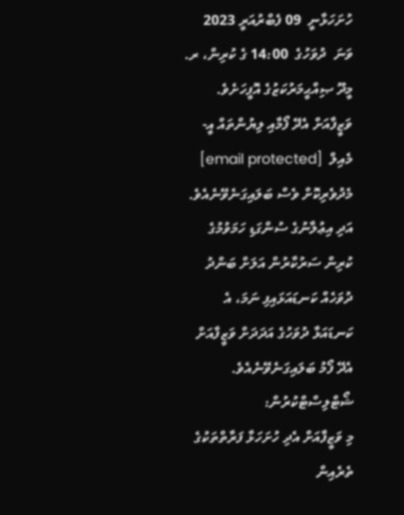ހުށަހަޅާނީ  09 ފެބްރުއަރީ 2023 ވަނަ  ދުވަހުގެ  14:00 ގެ ކުރިން، ރ. މީދޫ ޞިއްޙީމަރުކަޒުގެ އޮފީހަށެވެ. ވަޒީފާއަށް އެދޭ ފޯމާއި ލިޔުންތައް އީ-މެއިލް  [email protected]  މެދުވެރިކޮށް ވެސް ބަލައިގަނެވޭނެއެވެ.
އަދި އިޢުލާނުގެ ސުންގަޑި ހަމަވުމުގެ ކުރިން ސަރުކާރުން އަލަށް ބަންދު ދުވަހެއް ކަނޑައަޅައިފި ނަމަ، އެ ކަނޑައަޅާ ދުވަހުގެ އަދަދަށް ވަޒީފާއަށް އެދޭ ފޯމު ބަލައިގަނެވޭނެއެވެ.
ޝޯޓްލިސްޓްކުރުން:
މި ވަޒީފާއަށް އެދި ހުށަހަޅާ ފަރާތްތަކުގެ ތެރެއިން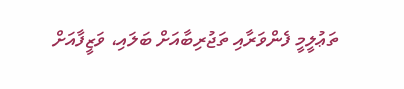ތަޢުލީމީ ފެންވަރާއި ތަޖުރިބާއަށް ބަލައި، ވަޒީފާއަށް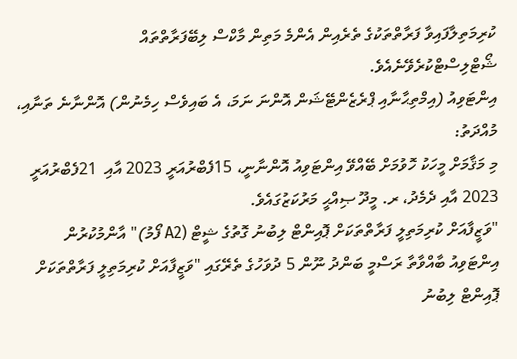ކުރިމަތިލާފައިވާ ފަރާތްތަކުގެ ތެރެއިން އެންމެ މަތިން މާކްސް ލިބޭފަރާތްތައް ޝޯޓްލިސްޓްކުރެވޭނެއެވެ.
އިންޓަވިއު (އިމްތިޙާނާއި ޕްރެޒެންޓޭޝަން އޮންނަ ނަމަ، އެ ބައިވެސް ހިމެނުން) އޮންނާނެ ތަނާއި، މުއްދަތު:
މި މަޤާމަށް މީހަކު ހޮވުމަށް ބޭއްވޭ އިންޓަވިއު އޮންނާނީ، 15ފެބްރުއަރީ 2023 އާއި  21ފެބްރުއަރީ  2023 އާއި ދެމެދު، ރ. މީދޫ ޞިއްޙީ މަރުކަޒުގައެވެ.
"ވަޒީފާއަށް ކުރިމަތިލީ ފަރާތްތަކަށް ޕޮއިންޓް ލިބުނު ގޮތުގެ ޝީޓް (A2 ފޯމު)" އާންމުކުރުން
އިންޓަވިއު ބާއްވާތާ ރަސްމީ ބަންދު ނޫން 5 ދުވަހުގެ ތެރޭގައި "ވަޒީފާއަށް ކުރިމަތިލީ ފަރާތްތަކަށް ޕޮއިންޓް ލިބުނު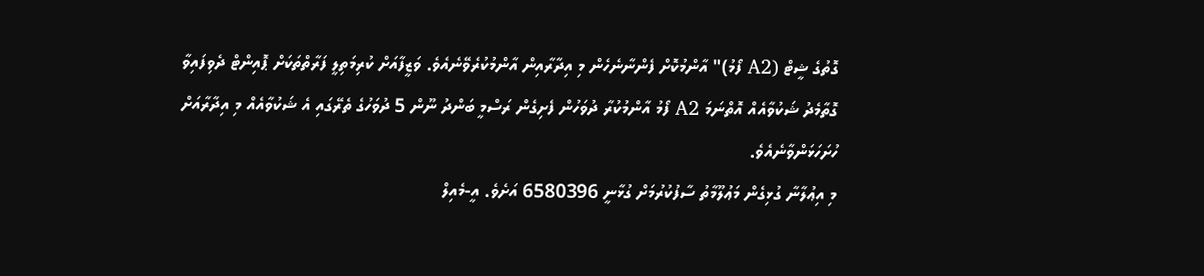ގޮތުގެ ޝީޓް (A2 ފޯމު)" އާންމުކޮށް ފެންނާނެހެން މި އިދާރާއިން އާންމުކުރެވޭނެއެވެ. ވަޒީފާއަށް ކުރިމަތިލީ ފަރާތްތަކަށް ޕޮއިންޓް ދެވިފައިވާ ގޮތާމެދު ޝަކުވާއެއް އޮތްނަމަ A2 ފޯމު އާންމުކުރާ ދުވަހުން ފެށިގެން ރަސްމީ ބަންދު ނޫން 5 ދުވަހުގެ ތެރޭގައި އެ ޝަކުވާއެއް މި އިދާރާއަށް ހުށަހަޅަންވާނެއެވެ.
މި އިޢުލާނާ ގުޅިގެން މަޢުލޫމާތު ސާފުކުރުމަށް ގުޅާނީ 6580396 އަށެވެ. އީ-މެއިލް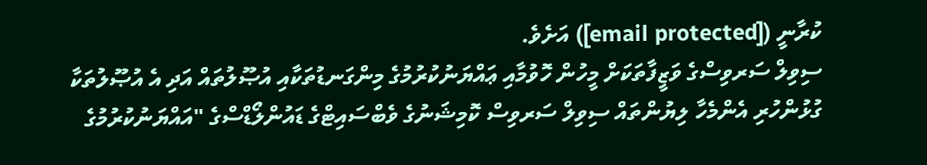ކުރާނީ ([email protected]) އަށެވެ.
ސިވިލް ސަރވިސްގެ ވަޒީފާތަކަށް މީހުން ހޮވުމާއި ޢައްޔަނުކުރުމުގެ މިންގަނޑުތަކާއި އުޞޫލުތައް އަދި އެ އުޞޫލުތަކާ ގުޅުންހުރި އެންމެހާ ލިޔުންތައް ސިވިލް ސަރވިސް ކޮމިޝަނުގެ ވެބްސައިޓްގެ ޑައުންލޯޑްސްގެ "އައްޔަނުކުރުމުގެ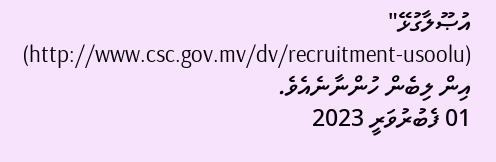އުޞޫލާގުޅޭ" (http://www.csc.gov.mv/dv/recruitment-usoolu) އިން ލިބެން ހުންނާނެއެވެ.
01 ފެބުރުވަރީ 2023